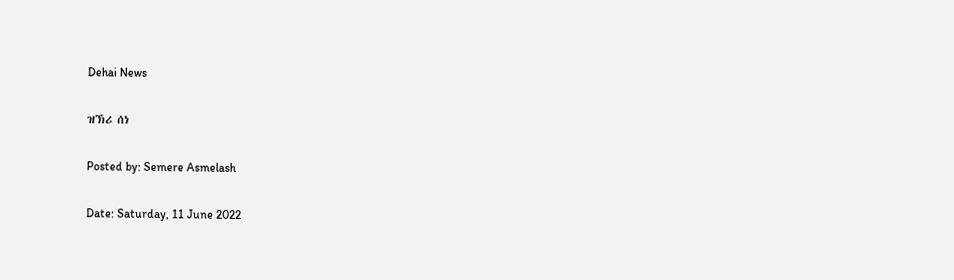Dehai News

ዝኽሪ ሰነ

Posted by: Semere Asmelash

Date: Saturday, 11 June 2022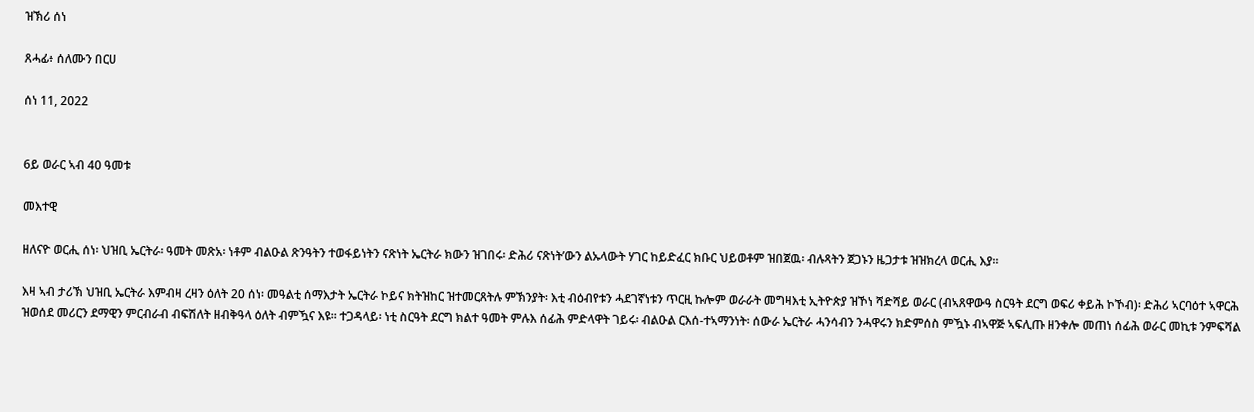ዝኽሪ ሰነ

ጸሓፊ፥ ሰለሙን በርሀ

ሰነ 11, 2022


6ይ ወራር ኣብ 40 ዓመቱ

መእተዊ

ዘለናዮ ወርሒ ሰነ፡ ህዝቢ ኤርትራ፡ ዓመት መጽአ፡ ነቶም ብልዑል ጽንዓትን ተወፋይነትን ናጽነት ኤርትራ ክውን ዝገበሩ፡ ድሕሪ ናጽነት’ውን ልኡላውት ሃገር ከይድፈር ክቡር ህይወቶም ዝበጀዉ፡ ብሉጻትን ጀጋኑን ዜጋታቱ ዝዝክረላ ወርሒ እያ።

እዛ ኣብ ታሪኽ ህዝቢ ኤርትራ እምብዛ ረዛን ዕለት 20 ሰነ፡ መዓልቲ ሰማእታት ኤርትራ ኮይና ክትዝከር ዝተመርጸትሉ ምኽንያት፡ እቲ ብዕብየቱን ሓደገኛነቱን ጥርዚ ኩሎም ወራራት መግዛእቲ ኢትዮጵያ ዝኾነ ሻድሻይ ወራር (ብኣጸዋውዓ ስርዓት ደርግ ወፍሪ ቀይሕ ኮኾብ)፡ ድሕሪ ኣርባዕተ ኣዋርሕ ዝወሰደ መሪርን ደማዊን ምርብራብ ብፍሽለት ዘብቅዓላ ዕለት ብምዃና እዩ። ተጋዳላይ፡ ነቲ ስርዓት ደርግ ክልተ ዓመት ምሉእ ሰፊሕ ምድላዋት ገይሩ፡ ብልዑል ርእሰ-ተኣማንነት፡ ሰውራ ኤርትራ ሓንሳብን ንሓዋሩን ክድምሰስ ምዃኑ ብኣዋጅ ኣፍሊጡ ዘንቀሎ መጠነ ሰፊሕ ወራር መኪቱ ንምፍሻል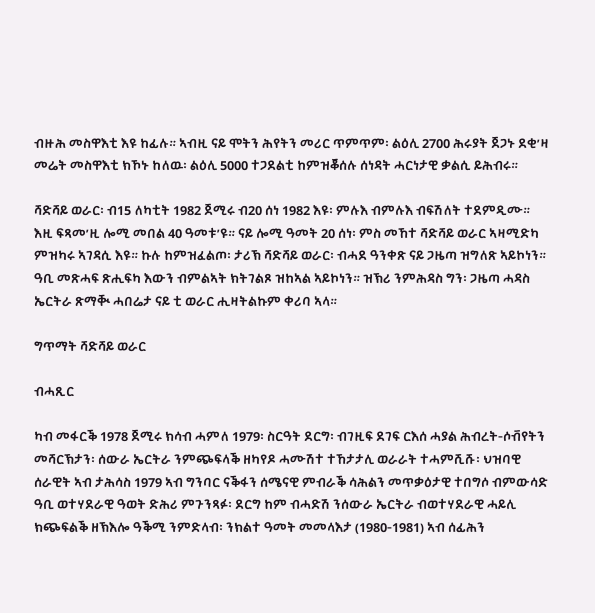ብዙሕ መስዋእቲ እዩ ከፊሉ። ኣብዚ ናይ ሞትን ሕየትን መሪር ጥምጥም፡ ልዕሊ 2700 ሕሩያት ጀጋኑ ደቂ’ዛ መሬት መስዋእቲ ክኾኑ ከለዉ፡ ልዕሊ 5000 ተጋደልቲ ከምዝቖሰሉ ሰነዳት ሓርነታዊ ቃልሲ ይሕብሩ።

ሻድሻይ ወራር፡ ብ15 ለካቲት 1982 ጀሚሩ ብ20 ሰነ 1982 እዩ፡ ምሉእ ብምሉእ ብፍሽለት ተደምዲሙ። እዚ ፍጻመ’ዚ ሎሚ መበል 40 ዓመቱ’ዩ። ናይ ሎሚ ዓመት 20 ሰነ፡ ምስ መኸተ ሻድሻይ ወራር ኣዛሚድካ ምዝካሩ ኣገዳሲ እዩ። ኩሉ ከምዝፈልጦ፡ ታሪኽ ሻድሻይ ወራር፡ ብሓደ ዓንቀጽ ናይ ጋዜጣ ዝግለጽ ኣይኮነን። ዓቢ መጽሓፍ ጽሒፍካ እውን ብምልኣት ክትገልጾ ዝከኣል ኣይኮነን። ዝኽሪ ንምሕዳስ ግን፡ ጋዜጣ ሓዳስ ኤርትራ ጽማቚ ሓበሬታ ናይ ቲ ወራር ሒዛትልኩም ቀሪባ ኣላ።

ግጥማት ሻድሻይ ወራር

ብሓጺር

ካብ መፋርቕ 1978 ጀሚሩ ክሳብ ሓምለ 1979፡ ስርዓት ደርግ፡ ብገዚፍ ደገፍ ርእሰ ሓያል ሕብረት-ሶቭየትን መሻርኽታን፡ ሰውራ ኤርትራ ንምጭፍላቕ ዘካየዶ ሓሙሽተ ተኸታታሊ ወራራት ተሓምሺሹ፡ ህዝባዊ ሰራዊት ኣብ ታሕሳስ 1979 ኣብ ግንባር ናቕፋን ሰሜናዊ ምብራቕ ሳሕልን መጥቃዕታዊ ተበግሶ ብምውሳድ ዓቢ ወተሃደራዊ ዓወት ድሕሪ ምጉንጻፉ፡ ደርግ ከም ብሓድሽ ንሰውራ ኤርትራ ብወተሃደራዊ ሓይሊ ክጭፍልቕ ዘኽእሎ ዓቕሚ ንምድላብ፡ ንክልተ ዓመት መመላእታ (1980-1981) ኣብ ሰፊሕን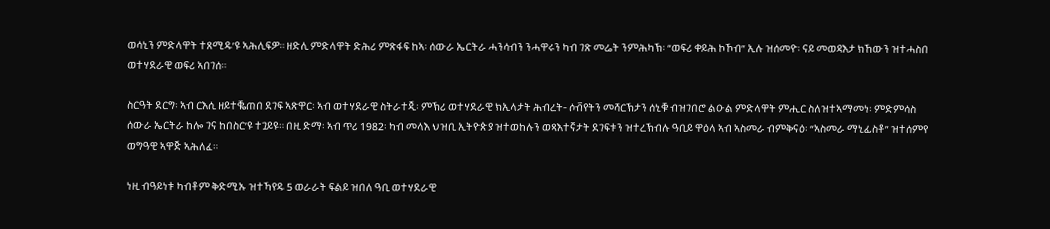ወሳኒን ምድላዋት ተጸሚዱ’ዩ ኣሕሊፍዎ። ዘድሊ ምድላዋት ድሕሪ ምጽፋፍ ከኣ፡ ሰውራ ኤርትራ ሓንሳብን ንሓዋሩን ካብ ገጽ መሬት ንምሕካኽ፡ “ወፍሪ ቀይሕ ኮኾብ” ኢሉ ዝሰመዮ፡ ናይ መወዳእታ ክኸውን ዝተሓስበ ወተሃደራዊ ወፍሪ ኣበገሰ።

ስርዓት ደርግ፡ ኣብ ርእሲ ዘይተቘጠበ ደገፍ ኣጽዋር፡ ኣብ ወተሃደራዊ ስትራተጂ፡ ምኽሪ ወተሃደራዊ ክኢላታት ሕብረት- ሶቭየትን መሻርኽታን ሰኒቑ ብዝገበሮ ልዑል ምድላዋት ምሒር ስለዝተኣማመነ፡ ምድምሳስ ሰውራ ኤርትራ ከሎ ገና ከበስር’ዩ ተጓይዩ። በዚ ድማ፡ ኣብ ጥሪ 1982፡ ካብ መላእ ህዝቢ ኢትዮጵያ ዝተወከሉን ወጻእተኛታት ደገፍቱን ዝተረኽብሉ ዓቢይ ዋዕላ ኣብ ኣስመራ ብምቅናዕ፡ “ኣስመራ ማኒፊስቶ” ዝተሰምየ ወግዓዊ ኣዋጅ ኣሕለፈ።

ነዚ ብዓይነቱ ካብቶም ቅድሚኡ ዝተኻየዱ 5 ወራራት ፍልይ ዝበለ ዓቢ ወተሃደራዊ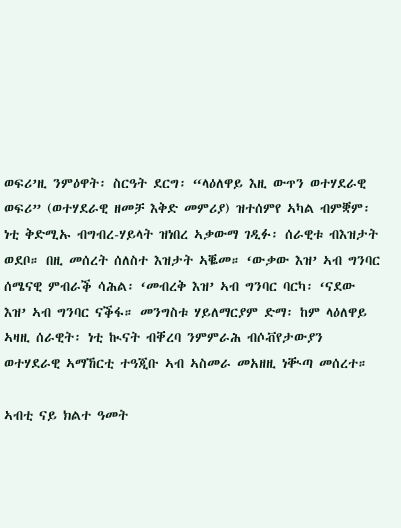ወፍሪ’ዚ ንምዕዋት፡ ስርዓት ደርግ፡ “ላዕለዋይ እዚ ውጥን ወተሃደራዊ ወፍሪ” (ወተሃደራዊ ዘመቻ እቅድ መምሪያ) ዝተሰምየ ኣካል ብምቛም፡ ነቲ ቅድሚኡ ብግብረ-ሃይላት ዝነበረ ኣቃውማ ገዲፉ፡ ሰራዊቱ ብእዝታት ወደቦ። በዚ መሰረት ሰለስተ እዝታት ኣቘመ። ‘ውቃው እዝ’ ኣብ ግንባር ሰሜናዊ ምብራቕ ሳሕል፡ ‘መብረቅ እዝ’ ኣብ ግንባር ባርካ፡ ‘ናደው እዝ’ ኣብ ግንባር ናቕፋ። መንግስቱ ሃይለማርያም ድማ፡ ከም ላዕለዋይ ኣዛዚ ሰራዊት፡ ነቲ ኲናት ብቐረባ ንምምራሕ ብሶቭየታውያን ወተሃደራዊ ኣማኸርቲ ተዓጂቡ ኣብ ኣስመራ መአዘዚ ነቚጣ መሰረተ።

ኣብቲ ናይ ክልተ ዓመት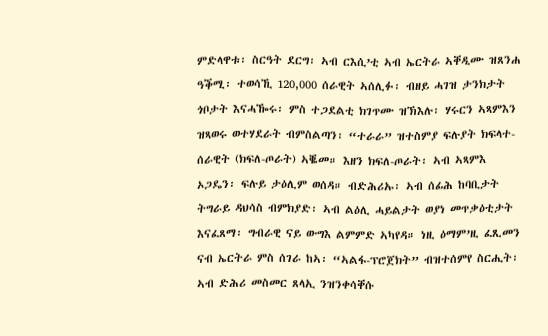ምድላዋቱ፡ ስርዓት ደርግ፡ ኣብ ርእሲ’ቲ ኣብ ኤርትራ ኣቐዲሙ ዝጸንሐ ዓቕሚ፡ ተወሳኺ 120,000 ሰራዊት ኣሰሊፉ፡ ብዘይ ሓገዝ ታንክታት ጎቦታት እናሓዀሩ፡ ምስ ተጋደልቲ ክገጥሙ ዝኽእሉ፡ ሃሩርን ኣጻምእን ዝጻወሩ ወተሃደራት ብምስልጣን፡ “ተራራ” ዝተስምያ ፍሉያት ክፍላተ- ሰራዊት (ክፍለ-ጦራት) ኣቘመ። እዘን ክፍለ-ጦራት፡ ኣብ ኣጻምእ ኦጋዴን፡ ፍሉይ ታዕሊም ወሰዳ። ብድሕሪኡ፡ ኣብ ሰፊሕ ከባቢታት ትግራይ ዳህሳስ ብምክያድ፡ ኣብ ልዕሊ ሓይልታት ወያነ መጥቃዕቲታት እናፈጸማ፡ ግብራዊ ናይ ውግእ ልምምድ ኣካየዳ። ነዚ ዕማም’ዚ ፈጺመን ናብ ኤርትራ ምስ ሰገራ ከኣ፡ “ኣልፋ-ፕሮጀክት” ብዝተሰምየ ስርሒት፡ ኣብ ድሕሪ መስመር ጸላኢ ንዝንቀሳቐሱ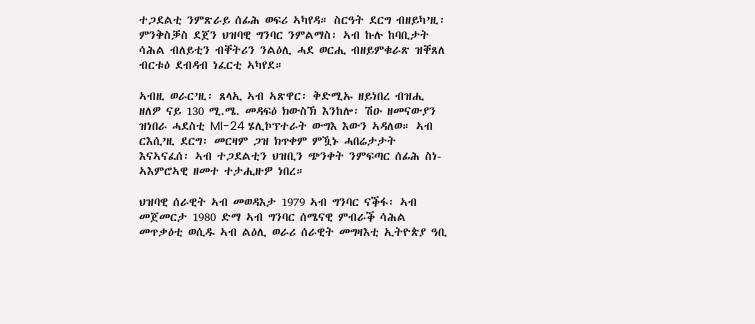ተጋደልቲ ንምጽራይ ሰፊሕ ወፍሪ ኣካየዳ። ስርዓት ደርግ ብዘይካ’ዚ፡ ምንቅስቓስ ደጀን ህዝባዊ ግንባር ንምልማስ፡ ኣብ ኩሉ ከባቢታት ሳሕል ብለይቲን ብቐትሪን ንልዕሊ ሓደ ወርሒ ብዘይምቁራጽ ዝቐጸለ ብርቱዕ ደብዳብ ነፈርቲ ኣካየደ።

ኣብዚ ወራር’ዚ፡ ጸላኢ ኣብ ኣጽዋር፡ ቅድሚኡ ዘይነበረ ብዝሒ ዘለዎ ናይ 130 ሚ.ሜ. መዳፍዕ ክውስኽ እንከሎ፡ ሽዑ ዘመናውያን ዝነበራ ሓደስቲ MI-24 ሄሊኮፕተራት ውግእ እውን ኣዳለወ። ኣብ ርእሲ’ዚ ደርግ፡ መርዛም ጋዝ ክጥቀም ምዃኑ ሓበሬታታት እናኣናፈሰ፡ ኣብ ተጋደልቲን ህዝቢን ጭንቀት ንምፍጣር ሰፊሕ ስነ-ኣእምሮኣዊ ዘመተ ተታሒዙዎ ነበረ።

ህዝባዊ ሰራዊት ኣብ መወዳእታ 1979 ኣብ ግንባር ናቕፋ፡ ኣብ መጀመርታ 1980 ድማ ኣብ ግንባር ሰሜናዊ ምብራቕ ሳሕል መጥቃዕቲ ወሲዱ ኣብ ልዕሊ ወራሪ ሰራዊት መግዛእቲ ኢትዮጵያ ዓቢ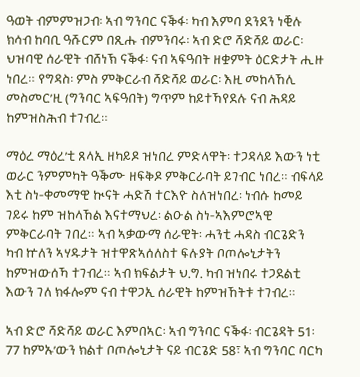ዓወት ብምምዝጋብ፡ ኣብ ግንባር ናቕፋ፡ ካብ እምባ ደንደን ነቒሉ ክሳብ ከባቢ ዓሹርም በጺሑ ብምንባሩ፡ ኣብ ድሮ ሻድሻይ ወራር፡ ህዝባዊ ሰራዊት ብሸነኽ ናቕፋ፡ ናብ ኣፍዓበት ዘቋምት ዕርድታት ሒዙ ነበረ። የግዳስ፡ ምስ ምቅርራብ ሻድሻይ ወራር፡ እዚ መከላኸሊ መስመር’ዚ (ግንባር ኣፍዓበት) ግጥም ከይተኻየደሉ ናብ ሕዳይ ከምዝስሕብ ተገብረ።

ማዕረ ማዕረ’ቲ ጸላኢ ዘካይዶ ዝነበረ ምድላዋት፡ ተጋዳላይ እውን ነቲ ወራር ንምምካት ዓቕሙ ዘፍቅዶ ምቅርራባት ይገብር ነበረ። ብፍላይ እቲ ስነ-ቀመማዊ ኲናት ሓድሽ ተርእዮ ስለዝነበረ፡ ነብሱ ከመይ ገይሩ ከም ዝከላኸል እናተማህረ፡ ልዑል ስነ-ኣእምሮኣዊ ምቅርራባት ገበረ። ኣብ ኣቃውማ ሰራዊት፡ ሓንቲ ሓዳስ ብርጌድን ካብ ኵለን ኣሃዱታት ዝተዋጽኣሰለስተ ፍሉያት ቦጦሎኒታትን ከምዝውሰኻ ተገብረ። ኣብ ክፍልታት ህ.ግ. ካብ ዝነበሩ ተጋደልቲ እውን ገለ ክፋሎም ናብ ተዋጋኢ ሰራዊት ከምዝኸትቱ ተገብረ።

ኣብ ድሮ ሻድሻይ ወራር እምበኣር፡ ኣብ ግንባር ናቕፋ፡ ብርጌዳት 51፡ 77 ከምኡ’ውን ክልተ ቦጦሎኒታት ናይ ብርጌድ 58፣ ኣብ ግንባር ባርካ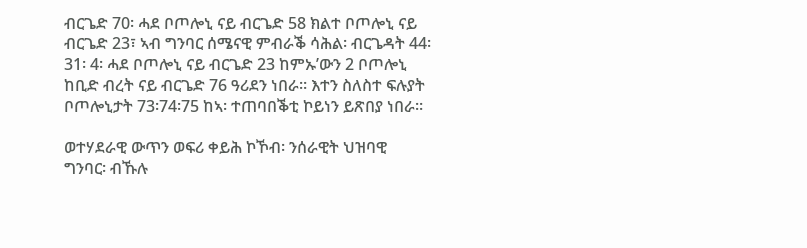ብርጌድ 70፡ ሓደ ቦጦሎኒ ናይ ብርጌድ 58 ክልተ ቦጦሎኒ ናይ ብርጌድ 23፣ ኣብ ግንባር ሰሜናዊ ምብራቕ ሳሕል፡ ብርጌዳት 44፡ 31፡ 4፡ ሓደ ቦጦሎኒ ናይ ብርጌድ 23 ከምኡ’ውን 2 ቦጦሎኒ ከቢድ ብረት ናይ ብርጌድ 76 ዓሪደን ነበራ። እተን ስለስተ ፍሉያት ቦጦሎኒታት 73፡74፡75 ከኣ፡ ተጠባበቕቲ ኮይነን ይጽበያ ነበራ።

ወተሃደራዊ ውጥን ወፍሪ ቀይሕ ኮኾብ፡ ንሰራዊት ህዝባዊ ግንባር፡ ብኹሉ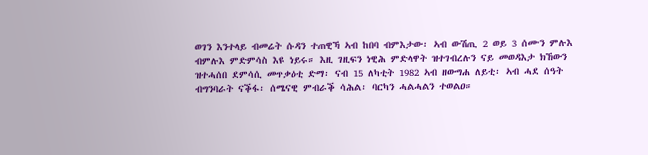ወገን እንተላይ ብመሬት ሱዳን ተጠዊኻ ኣብ ከበባ ብምእታው፡ ኣብ ውሽጢ 2 ወይ 3 ሰሙን ምሉእ ብምሉእ ምድምሳስ እዩ ነይሩ። እዚ ገዚፍን ነዊሕ ምድላዋት ዝተገብረሉን ናይ መወዳእታ ክኸውን ዝተሓሰበ ደምሳሲ መጥቃዕቲ ድማ፡ ናብ 15 ለካቲት 1982 ኣብ ዘውግሐ ለይቲ፡ ኣብ ሓደ ሰዓት ብግንባራት ናቕፋ፡ ሰሜናዊ ምብራቕ ሳሕል፡ ባርካን ሓልሓልን ተወልዐ።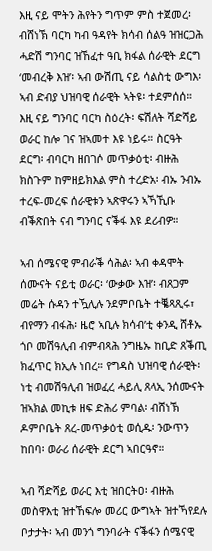እዚ ናይ ሞትን ሕየትን ግጥም ምስ ተጀመረ፡ ብሸነኽ ባርካ ካብ ዓዳየት ክሳብ ሰልዓ ዝዝርጋሕ ሓድሽ ግንባር ዝኸፈተ ዓቢ ክፋል ሰራዊት ደርግ ‘መብረቅ እዝ’፡ ኣብ ውሽጢ ናይ ሳልስቲ ውግእ፡ ኣብ ድብያ ህዝባዊ ሰራዊት ኣትዩ፡ ተደምሰሰ። እዚ ናይ ግንባር ባርካ ስዕረት፡ ፍሽለት ሻድሻይ ወራር ከሎ ገና ዝኣመተ እዩ ነይሩ። ስርዓት ደርግ፡ ብባርካ ዘበገሶ መጥቃዕቲ፡ ብዙሕ ክስጉም ከምዘይክእል ምስ ተረድአ፡ ብኡ ንብኡ ተረፍ-መረፍ ሰራዊቱን ኣጽዋሩን ኣኻኺቡ ብቕጽበት ናብ ግንባር ናቕፋ እዩ ደሪብዎ።

ኣብ ሰሜናዊ ምብራቕ ሳሕል፡ ኣብ ቀዳሞት ሰሙናት ናይቲ ወራር፡ ‘ውቃው እዝ’፡ ብጸጋም መሬት ሱዳን ተዃሊሉ ንደምቦቤት ተቘጻጺሩ፣ ብየማን ብፋሕ፡ ዜሮ ኣቢሉ ክሳብ’ቲ ቀንዲ ሸቶኡ ጎቦ መሽዓሊብ ብምብጻሕ ንግዜኡ ከቢድ ጸቕጢ ክፈጥር ክኢሉ ነበረ። የግዳስ ህዝባዊ ሰራዊት፡ ነቲ ብመሽዓሊብ ዝወፈረ ሓይሊ ጸላኢ ንሰሙናት ዝኣክል መኪቱ ዘፍ ድሕሪ ምባል፡ ብሸነኽ ዶምቦቤት ጸረ-መጥቃዕቲ ወሲዱ፡ ንውጥን ከበባ፡ ወራሪ ሰራዊት ደርግ ኣበርዓኖ።

ኣብ ሻድሻይ ወራር እቲ ዝበርትዐ፡ ብዙሕ መስዋእቲ ዝተኸፍሎ መሪር ውግኣት ዝተኻየደሉ ቦታታት፡ ኣብ መንጎ ግንባራት ናቕፋን ሰሜናዊ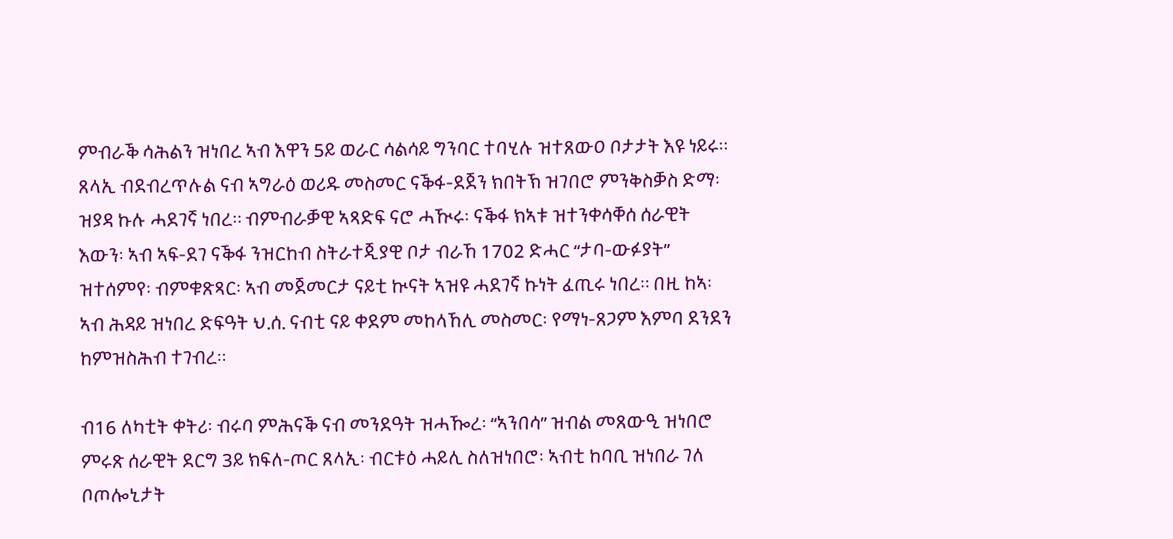ምብራቕ ሳሕልን ዝነበረ ኣብ እዋን 5ይ ወራር ሳልሳይ ግንባር ተባሂሉ ዝተጸውዐ ቦታታት እዩ ነይሩ። ጸላኢ ብደብረጥሉል ናብ ኣግራዕ ወሪዱ መስመር ናቕፋ-ደጀን ክበትኽ ዝገበሮ ምንቅስቓስ ድማ፡ ዝያዳ ኩሉ ሓደገኛ ነበረ። ብምብራቓዊ ኣጻድፍ ናሮ ሓዂሩ፡ ናቕፋ ክኣቱ ዝተንቀሳቐሰ ሰራዊት እውን፡ ኣብ ኣፍ-ደገ ናቕፋ ንዝርከብ ስትራተጂያዊ ቦታ ብራኸ 1702 ድሓር “ታባ-ውፉያት” ዝተሰምየ፡ ብምቁጽጻር፡ ኣብ መጀመርታ ናይቲ ኲናት ኣዝዩ ሓደገኛ ኩነት ፈጢሩ ነበረ። በዚ ከኣ፡ ኣብ ሕዳይ ዝነበረ ድፍዓት ህ.ሰ. ናብቲ ናይ ቀደም መከላኸሊ መስመር፡ የማነ-ጸጋም እምባ ደንደን ከምዝስሕብ ተገብረ።

ብ16 ለካቲት ቀትሪ፡ ብሩባ ምሕናቕ ናብ መንደዓት ዝሓዀረ፡ “ኣንበሳ” ዝብል መጸውዒ ዝነበሮ ምሩጽ ሰራዊት ደርግ 3ይ ክፍለ-ጦር ጸላኢ፡ ብርቱዕ ሓይሊ ስለዝነበሮ፡ ኣብቲ ከባቢ ዝነበራ ገለ ቦጦሎኒታት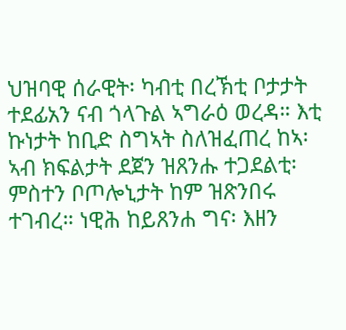ህዝባዊ ሰራዊት፡ ካብቲ በረኽቲ ቦታታት ተደፊአን ናብ ጎላጉል ኣግራዕ ወረዳ። እቲ ኩነታት ከቢድ ስግኣት ስለዝፈጠረ ከኣ፡ ኣብ ክፍልታት ደጀን ዝጸንሑ ተጋደልቲ፡ ምስተን ቦጦሎኒታት ከም ዝጽንበሩ ተገብረ። ነዊሕ ከይጸንሐ ግና፡ እዘን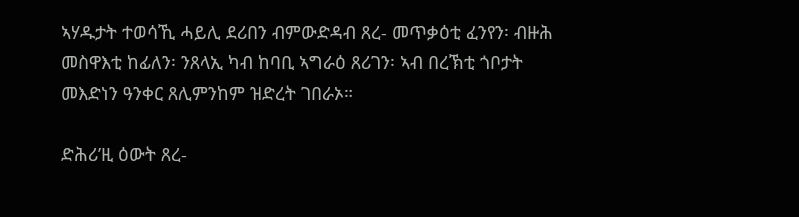ኣሃዱታት ተወሳኺ ሓይሊ ደሪበን ብምውድዳብ ጸረ- መጥቃዕቲ ፈንየን፡ ብዙሕ መስዋእቲ ከፊለን፡ ንጸላኢ ካብ ከባቢ ኣግራዕ ጸሪገን፡ ኣብ በረኽቲ ጎቦታት መእድነን ዓንቀር ጸሊምንከም ዝድረት ገበራኦ።

ድሕሪ’ዚ ዕውት ጸረ-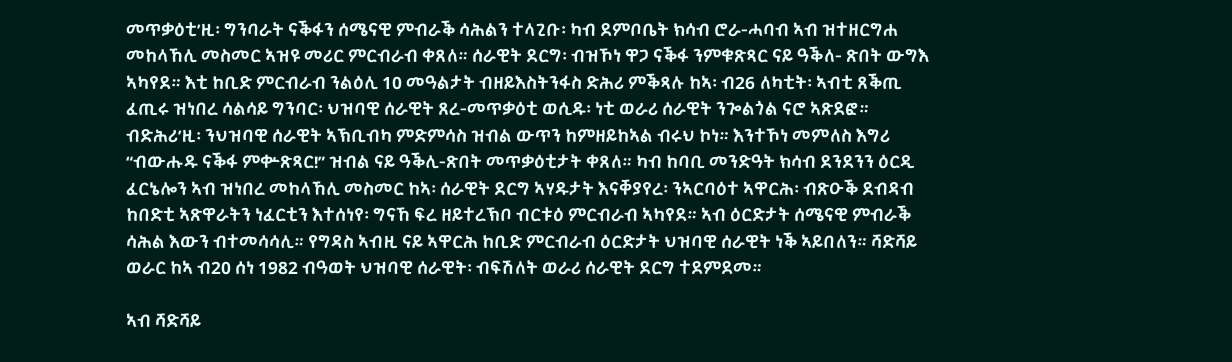መጥቃዕቲ’ዚ፡ ግንባራት ናቕፋን ሰሜናዊ ምብራቕ ሳሕልን ተላጊቡ፡ ካብ ደምቦቤት ክሳብ ሮራ-ሓባብ ኣብ ዝተዘርግሐ መከላኸሊ መስመር ኣዝዩ መሪር ምርብራብ ቀጸለ። ሰራዊት ደርግ፡ ብዝኾነ ዋጋ ናቕፋ ንምቁጽጻር ናይ ዓቕለ- ጽበት ውግእ ኣካየደ። እቲ ከቢድ ምርብራብ ንልዕሊ 10 መዓልታት ብዘይእስትንፋስ ድሕሪ ምቕጻሉ ከኣ፡ ብ26 ለካቲት፡ ኣብቲ ጸቕጢ ፈጢሩ ዝነበረ ሳልሳይ ግንባር፡ ህዝባዊ ሰራዊት ጸረ-መጥቃዕቲ ወሲዱ፡ ነቲ ወራሪ ሰራዊት ንጐልጎል ናሮ ኣጽደፎ። ብድሕሪ’ዚ፡ ንህዝባዊ ሰራዊት ኣኽቢብካ ምድምሳስ ዝብል ውጥን ከምዘይከኣል ብሩህ ኮነ። እንተኾነ መምለስ እግሪ “ብውሑዱ ናቕፋ ምቍጽጻር!” ዝብል ናይ ዓቕሊ-ጽበት መጥቃዕቲታት ቀጸለ። ካብ ከባቢ መንድዓት ክሳብ ደንደንን ዕርዲ ፈርኔሎን ኣብ ዝነበረ መከላኸሊ መስመር ከኣ፡ ሰራዊት ደርግ ኣሃዱታት እናቐያየረ፡ ንኣርባዕተ ኣዋርሕ፡ ብጽዑቕ ደብዳብ ከበድቲ ኣጽዋራትን ነፈርቲን እተሰነየ፡ ግናኸ ፍረ ዘይተረኽቦ ብርቱዕ ምርብራብ ኣካየደ። ኣብ ዕርድታት ሰሜናዊ ምብራቕ ሳሕል እውን ብተመሳሳሊ። የግዳስ ኣብዚ ናይ ኣዋርሕ ከቢድ ምርብራብ ዕርድታት ህዝባዊ ሰራዊት ነቕ ኣይበለን። ሻድሻይ ወራር ከኣ ብ20 ሰነ 1982 ብዓወት ህዝባዊ ሰራዊት፡ ብፍሽለት ወራሪ ሰራዊት ደርግ ተደምደመ።

ኣብ ሻድሻይ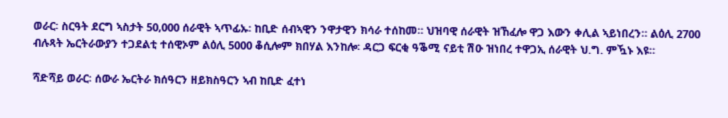ወራር፡ ስርዓት ደርግ ኣስታት 50,000 ሰራዊት ኣጥፊኡ፡ ከቢድ ሰብኣዊን ንዋታዊን ክሳራ ተሰከመ። ህዝባዊ ሰራዊት ዝኸፈሎ ዋጋ እውን ቀሊል ኣይነበረን። ልዕሊ 2700 ብሉጻት ኤርትራውያን ተጋደልቲ ተሰዊኦም ልዕሊ 5000 ቆሲሎም ክበሃል እንከሎ፡ ዳርጋ ፍርቂ ዓቕሚ ናይቲ ሽዑ ዝነበረ ተዋጋኢ ሰራዊት ህ.ግ. ምዃኑ እዩ።

ሻድሻይ ወራር፡ ሰውራ ኤርትራ ክሰዓርን ዘይክስዓርን ኣብ ከቢድ ፈተነ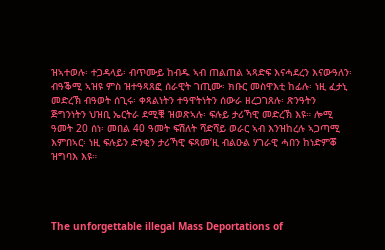ዝኣተወሉ፡ ተጋዳላይ፡ ብጥሙይ ከብዱ ኣብ ጠልጠል ኣጻድፍ እናሓደረን እናውዓለን፡ ብዓቕሚ ኣዝዩ ምስ ዝተዓጻጸፎ ሰራዊት ገጢሙ፡ ክቡር መስዋእቲ ከፊሉ፡ ነዚ ፈታኒ መድረኽ ብዓወት ሰጊሩ፡ ቀጻልነትን ተዓዋትነትን ሰውራ ዘረጋገጸሉ፡ ጽንዓትን ጅግንነትን ህዝቢ ኤርትራ ደሚቑ ዝወጽኣሉ፡ ፍሉይ ታሪኻዊ መድረኽ እዩ። ሎሚ ዓመት 20 ሰነ፡ መበል 40 ዓመት ፍሽለት ሻድሻይ ወራር ኣብ እንዝከረሉ ኣጋጣሚ እምበኣር፡ ነዚ ፍሉይን ድንቂን ታሪኻዊ ፍጻመ’ዚ ብልዑል ሃገራዊ ሓበን ከነድምቖ ዝግባእ እዩ።




The unforgettable illegal Mass Deportations of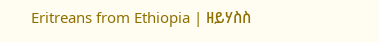Eritreans from Ethiopia | ዘይሃስስ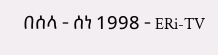በሰላ - ሰነ 1998 - ERi-TV